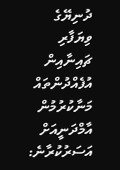ދުނިޔޭގެ ވިޔަފާރި
ޗައިނާއިން އުފެއްދުންތައް މަނާކުރުމުން އާމްދަނީއަށް އަސަރުކުރާނެ: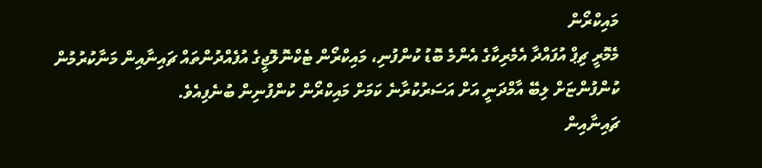މައިކްރޯން
މެމޮރީ ޗިޕް އުފައްދާ އެމެރިކާގެ އެންމެ ބޮޑު ކުންފުނި، މައިކްރޯން ޓެކްނޮލޮޖީގެ އުފެއްދުންތައް ޗައިނާއިން މަނާކުރުމުން ކުންފުންޏަށް ލިބޭ އާމްދަނީ އަށް އަސަރުކުރާނެ ކަމަށް މައިކްރޯން ކުންފުނިން ބުނެފިއެވެ.
ޗައިނާއިން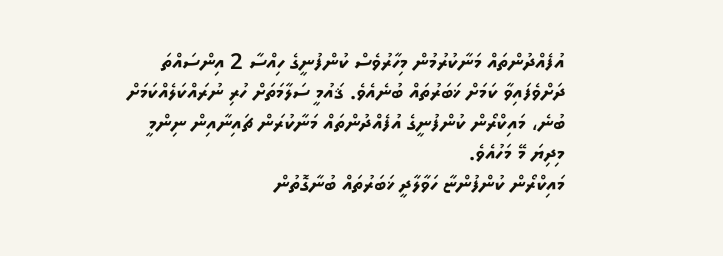އުފެއްދުންތައް މަނާކުރުމުން މިހާރުވެސް ކުންފުނީގެ ހިއްސާ 2 އިންސައްތަ ދަށްވެފައިވާ ކަމަށް ޚަބަރުތައް ބުނެއެވެ. ޤައުމީ ސަލާމަތަށް ހުރި ނުރައްކަލެއްކަމަށް ބުނެ، މައިކްރޯން ކުންފުނީގެ އުފެއްދުންތައް މަނާކުރަން ޗައިނާއިން ނިންމީ މިދިޔަ މޭ މަހުއެވެ.
މައިކްރޯން ކުންފުންޏާ ހަވާލާދީ ޚަބަރުތައް ބުނާގޮތުން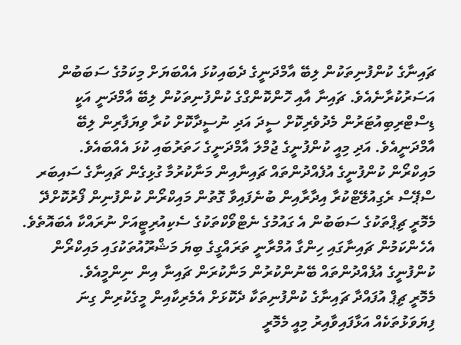ޗައިނާގެ ކުންފުނިތަކުން ލިބޭ އާމްދަނީގެ ދެބައިކުޅަ އެއްބަޔަށް މިކަމުގެ ސަބަބުން އަސަރުކުރާނެއެވެ. ޗައިނާ އާއި ހޮންކޮންގްގެ ކުންފުނިތަކުން ލިބޭ އާމްދަނީ އަކީ ޑިސްޓްރިބިއުޓަރުން މެދުވެރިކޮށް ސީދަ އަދި ނުސީދާކޮށް ކުރާ ވިޔަފާރިން ލިބޭ އާމްދަނީއެވެ. އަދި މިއީ ކުންފުނީގެ ޖުމްލަ އާމްދަނީގެ ހަތަރުބައި ކުޅަ އެއްބައެވެ.
މައިކްރޯން ކުންފުނީގެ އުފެއްދުންތައް ޗައިނާއިން މަނާކުރުމާ ގުޅިގެން ޗައިނާގެ ސައިބަރ ސްޕޭސް ރެގިއުލޭޓްކުރާ އިދާރާއިން ބުނެފައިވާ ގޮތުން މައިކްރޯން ކުންފުނިން ފޯރުކޮށްދޭ މެމޮރީ ޗިޕްތަކުގެ ސަބަބުން އެ ގައުމުގެ ނެޓްވޯކްތަކުގެ ސެކިއުރިޓީއަށް ނުރައްކާ އެބައޮތެވެ. އެހެންކަމުން ޗައިނާގައި ހިންގާ އުމްރާނީ ތަރައްގީގެ ބިޔަ މަޝްރޫއުތަކުގައި މައިކްރޯން ކުންފުނީގެ އުފެއްދުންތައް ބޭނުންކުރުން މަނާކުރަން ޗައިނާ އިން ނިންމީއެވެ.
މެމޮރީ ޗިޕް އުފައްދާ ޗައިނާގެ ކުންފުނިތަކާ ދެކޮޅަށް އެމެރިކާއިން މީގެކުރިން ގިނަ ފިޔަވަޅުތަކެއް އަޅާފައިވާއިރު މިއީ މެމޮރީ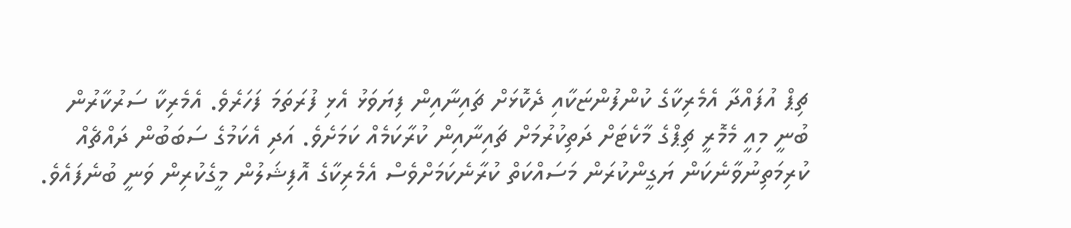ޗިޕް އުފައްދާ އެމެރިކާގެ ކުންފުންޏަކާއި ދެކޮޅަށް ޗައިނާއިން ފިޔަވަޅު އެޅި ފުރަތަމަ ފަހަރެވެ. އެމެރިކާ ސަރުކާރުން ބުނީ މިއީ މެމޮރީ ޗިޕްގެ މާކެޓަށް ދަތިކުރުމަށް ޗައިނާއިން ކުރާކަމެއް ކަމަށެވެ. އަދި އެކަމުގެ ސަބަބުން ދައްޗެއް ކުރިމަތިނުވާނެކަން ޔަގީންކުރަން މަސައްކަތް ކުރާނެކަމަށްވެސް އެމެރިކާގެ އޮފިޝަލުން މީގެކުރިން ވަނީ ބުނެފައެވެ.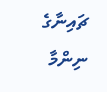ޗައިނާގެ ނިންމާ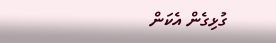ގުޅިގެން އެކަން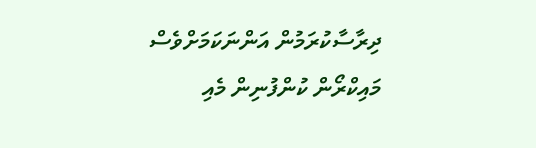ދިރާސާކުރަމުން އަންނަކަމަށްވެސް މައިކްރޯން ކުންފުނިން މެއި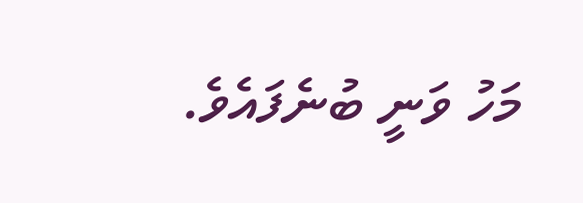މަހު ވަނީ ބުނެފައެވެ.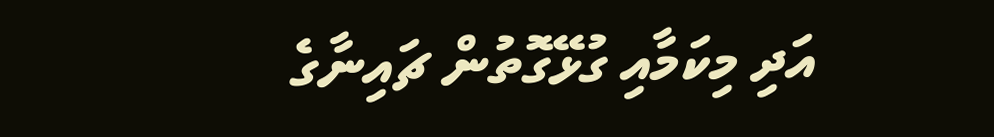އަދި މިކަމާއި ގުޅޭގޮތުން ޗައިނާގެ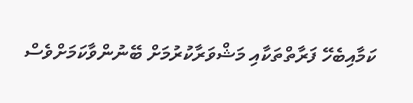ކަމާއިބެހޭ ފަރާތްތަކާއި މަޝްވަރާކުރުމަށް ބޭނުންވާކަމަށްވެސް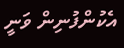އެކުންފުނިން ވަނީ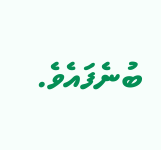ބުނެފައެވެ.